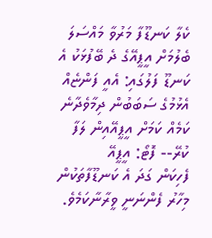ކެލާ ކަނޑޫފާ މަރުވާ މައްސަލަ ބެލުމަށް އީޕީއޭގެ ދެ ބޭފުޅަކު އެ ކަނޑޫ ފަލުގައި: އެއީ ފަންޏެއް އެޅުމުގެ ސަބަބުން ދިމާވެދާނެ ކަމެއް ކަމަށް އީޕީއޭއިން ލަފާ ކުރޭ-- ފޮޓޯ: އީޕީއޭ
ފެހިކަން ގަދަ އެ ކަނޑޫފާތަކުން މިހާރު ފެންނަނީ ވީރާނާކަމެވެ.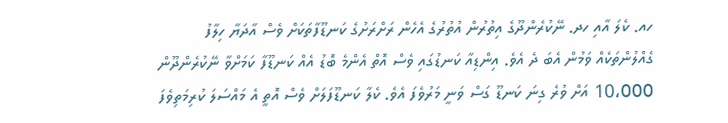ހއ. ކެލަ އާއި ހދ. ނޭކުރެންދޫގެ އިތުރުން އުތުރުގެ އެހެން ރަށްރަށުގެ ކަނޑޫފާތަކަށް ވެސް އާދަޔާ ހިލާފު ގެއްލުންތަކެއް ވަމުން އެބަ ދެ އެވެ. އިންޑިއާ ކަނޑުގައި ވެސް އޮތް އެންމެ ބޮޑު އެއް ކަނޑޫފާ ކަމަށްވާ ނޭކުރެންދޫން 10،000 އަށް ވުރެ ގިނަ ކަނޑޫ ގަސް ވަނީ މަރުވެފަ އެވެ. ކެލާ ކަނޑޫފަލަށް ވެސް އޮތީ އެ މައްސަލަ ކުރިމަތިވެފަ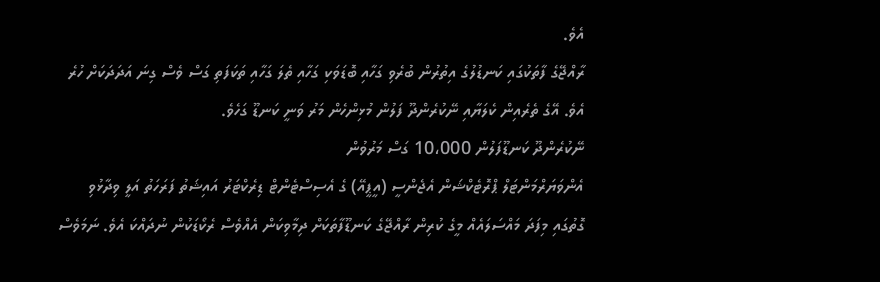އެވެ.
ރާއްޖޭގެ ފާތަކުގައި ކަނޑުލުގެ އިތުރުން ބުރެވި ގަހާއި ބޮޑަވަކި ގަހާއި ތެލަ ގަހާއި ތަކަފަތި ގަސް ވެސް ގިނަ އަދަދަކަށް ހުރެ އެވެ. އޭގެ ތެރެއިން ކެލަޔާއި ނޭކުރެންދޫ ފަލުން މުޅިންހެން މަރު ވަނީ ކަނޑޫ ގަހެވެ.
ނޭކުރެންދޫ ކަނޑޫފަލުން 10،000 ގަސް މަރުވުން
އެންވަޔަރްމަންޓަލް ޕްރޮޓެކްޝަން އެޖެންސީ (އީޕީއޭ) ގެ އެސިސްޓެންޓް ޑިރެކްޓަރު އައިޝަތު ފަރަހަތު އަލީ ވިދާޅުވި ގޮތުގައި މިފަދަ މައްސަލައެއް މީގެ ކުރިން ރާއްޖޭގެ ކަނޑޫފާތަކަށް ދިމާވިކަން އެއްވެސް ރެކޯޑަކުން ނުދައްކަ އެވެ. ނަމަވެސް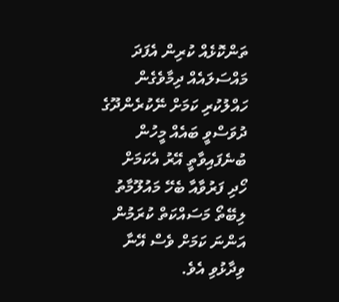ތަންކޮޅެއް ކުރިން އެފަދަ މައްސަލައެއް ދިމާވެގެން ހައްލުކުރި ކަމަށް ނޭކުރެންދޫގެ ދުވަސްވީ ބައެއް މީހުން ބުނެފައިވާތީ އޭރު އެކަމަށް ހޯދި ފަރުވާއާ ބެހޭ މައުލޫމާތު ލިބޭތޯ މަސައްކަތް ކުރަމުން އަންނަ ކަމަށް ވެސް އޭނާ ވިދާޅުވި އެވެ.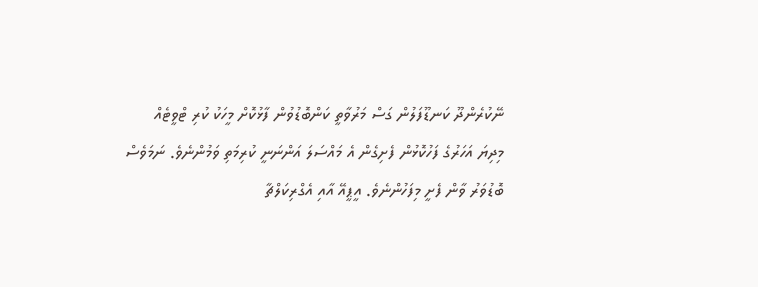ނޭކުރެންދޫ ކަނޑޫފަލުން ގަސް މަރުވާތީ ކަންބޮޑުވުން ފާޅުކޮށް މީހަކު ކުރި ޓްވީޓެއް
މިދިޔަ އަހަރުގެ ފަހުކޮޅުން ފެށިގެން އެ މައްސަލަ އަންނަނީ ކުރިމަތި ވަމުންނެވެ. ނަމަވެސް ބޮޑުވަރު ވާން ފެށީ މިފަހުންނެވެ. އީޕީއޭ އާއި އެގްރިކަލްޗާ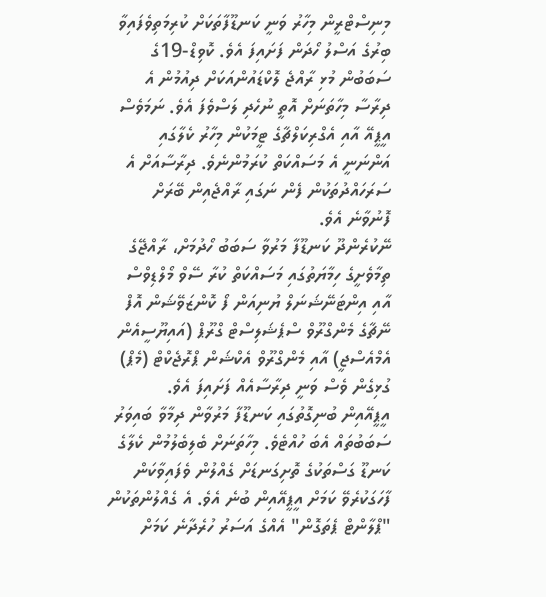މިނިސްޓްރީން މިހާރު ވަނީ ކަނޑޫފާތަކަށް ކުރިމަތިވެފައިވާ ބިރުގެ އަސްލު ހޯދަން ފަށައިފަ އެވެ. ކޮވިޑް-19ގެ ސަބަބުން މުޅި ރާއްޖެ ލޮކްޑައުންއަކަށް ދިއުމުން އެ ދިރާސާ މިހާތަނަށް އޮތީ ނުހެދި ލަސްވެފަ އެވެ. ނަމަވެސް އީޕީއޭ އާއި އެގްރިކަލްޗާގެ ޓީމަކުން މިހާރު ކެލާގައި އަންނަނީ އެ މަސައްކަތް ކުރަމުންނެވެ. ދިރާސާއަށް އެ ސަރަހައްދުތަކުން ފެން ނަގައި ރާއްޖެއިން ބޭރަށް ފޮނުވާނެ އެވެ.
ނޭކުރެންދޫ ކަނޑޫފާ މަރުވާ ސަބަބު ހޯދުމަށް، ރާއްޖޭގެ ތިމާވެށީގެ ހިމާޔަތުގައި މަސައްކަތް ކުރާ ސޭވް މޯލްޑިވްސް އާއި އިންޓަނޭޝަނަލް ޔުނިއަން ފޯ ކޮންޒަވޭޝަން އޮފް ނޭޗާގެ މެންގްރޫވް ސްޕެޝަލިސްޓް ގްރޫޕް (އައިޔޫސީއެން އެމްއެސްޖީ) އާއި މެންގްރޫވް އެކްޝަން ޕްރޮޖެކްޓް (މެޕް) ގުޅިގެން ވެސް ވަނީ ދިރާސާއެއް ފަށައިފަ އެވެ.
އީޕީއޭއިން ބުނިގޮތުގައި ކަނޑޫފާ މަރުވާން ދިމާވާ ބައިވަރު ސަބަބުތައް އެބަ ހުއްޓެވެ. މިހާތަނަށް ބެލިބެލުމުން ކެލާގެ ކަނޑޫ ގަސްތަކުގެ ތޮށިގަނޑަށް ގެއްލުން ވެފައިވާކަން ފާހަގަކުރެވޭ ކަމަށް އީޕީއޭއިން ބުނެ އެވެ. އެ ގެއްލުންތަކުން "ޕްލާންޓް ޕެތަގޮން" އެއްގެ އަސަރު ހުރެދާނެ ކަމަށް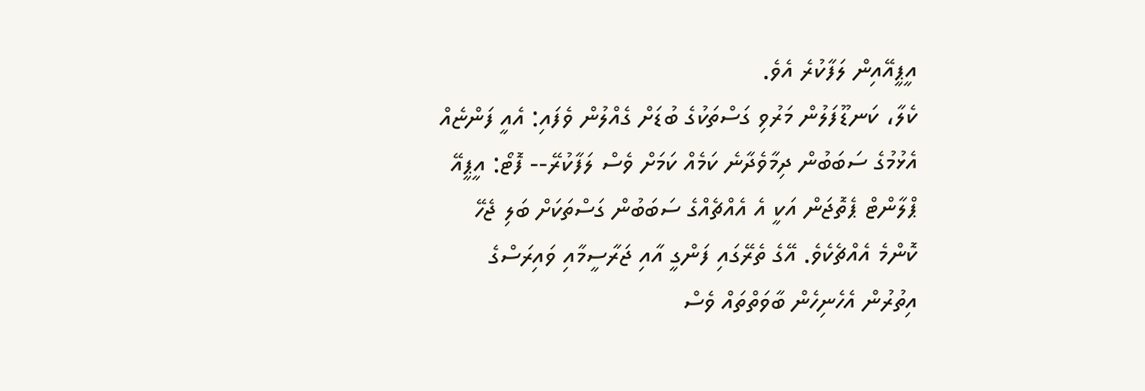އީޕީއޭއިން ލަފާކުރެ އެވެ.
ކެލާ، ކަނޑޫފަލުން މަރުވި ގަސްތަކުގެ ބުޑަށް ގެއްލުން ވެފައި: އެއީ ފަންޏެއް އެޅުމުގެ ސަބަބުން ދިމާވެދާނެ ކަމެއް ކަމަށް ވެސް ލަފާކުރޭ-- ފޮޓޯ: އީޕީއޭ
ޕްލާންޓް ޕެތޮޖަން އަކީ އެ އެއްޗެއްގެ ސަބަބުން ގަސްތަކަށް ބަލި ޖެހޭ ކޮންމެ އެއްޗެކެވެ. އޭގެ ތެރޭގައި ފަންގީ އާއި ޖަރާސީމާއި ވައިރަސްގެ އިތުރުން އެހެނިހެން ބާވަތްތައް ވެސް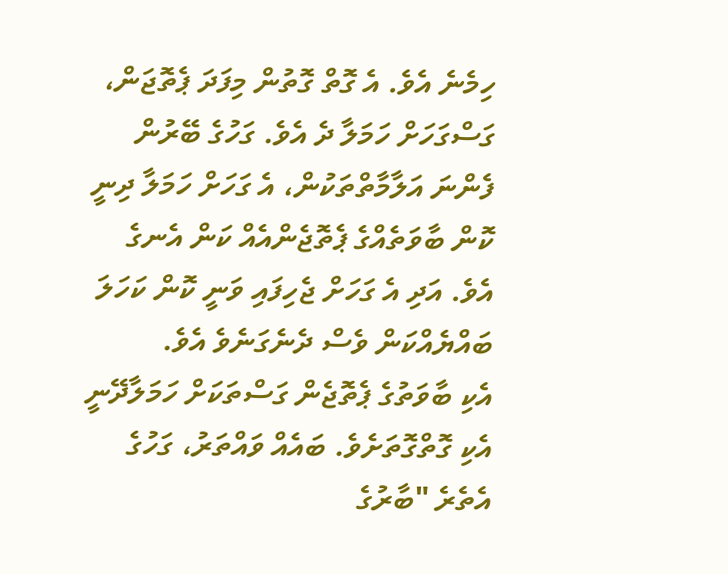ހިމެނެ އެވެ. އެ ގޮތް ގޮތުން މިފަދަ ޕެތޮޖަން، ގަސްގަހަށް ހަމަލާ ދެ އެވެ. ގަހުގެ ބޭރުން ފެންނަ އަލާމާތްތަކުން، އެ ގަހަށް ހަމަލާ ދިނީ ކޮން ބާވަތެއްގެ ޕެތޮޖެންއެއް ކަން އެނގެ އެވެ. އަދި އެ ގަހަށް ޖެހިފައި ވަނީ ކޮން ކަހަލަ ބައްޔެއްކަން ވެސް ދެނެގަނެވެ އެވެ.
އެކި ބާވަތުގެ ޕެތޮޖެން ގަސްތަކަށް ހަމަލާދޭނީ އެކި ގޮތްގޮތަށެވެ. ބައެއް ވައްތަރު، ގަހުގެ އެތެރެ "ބާރުގެ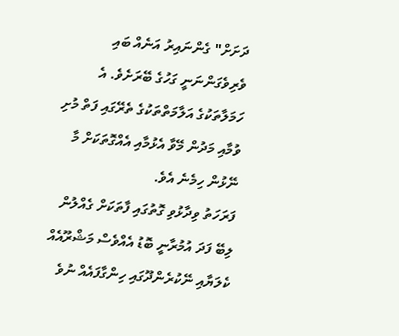ދަށަށް" ގެންނައިރު އަނެއް ބައި ވެރިވެގަންނަނީ ގަހުގެ ބޭރަށެވެ. އެ ހަމަލާތަކުގެ އަލާމަތްތަކުގެ ތެރޭގައި ފަތް މުށި ވުމާއި މަދުން މޭވާ އެޅުމާއި އެއްގޮތަކަށް މާ ނޭޅުން ހިމެނެ އެވެ.
ފަރަހަތު ވިދާޅުވި ގޮތުގައި ފާތަކަށް ގެއްލުން ލިބޭ ފަދަ އުމުރާނީ ބޮޑު އެއްވެސް މަޝްރޫއެއް ކެލަޔާއި ނޭކުރެންދޫގައި ހިންގާފައެއް ނުވެ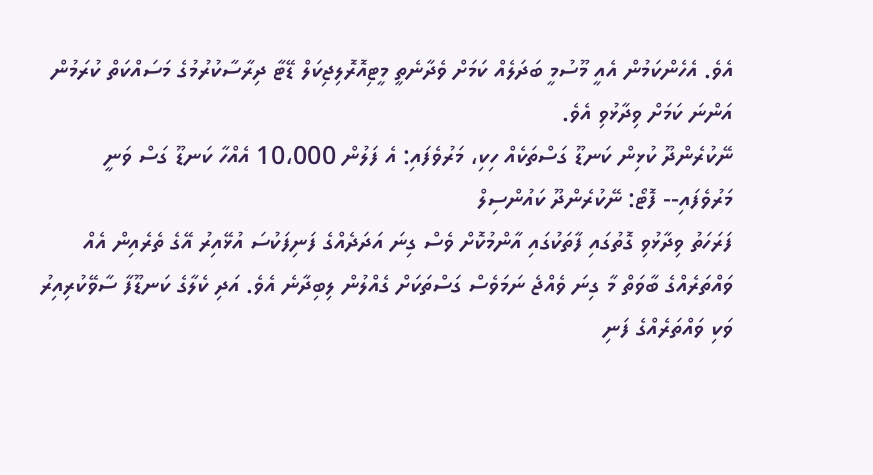އެވެ. އެހެންކަމުން އެއީ މޫސުމީ ބަދަލެއް ކަމަށް ވެދާނެތީ މީޓިއޮރޮލިޖިކަލް ޑޭޓާ ދިރާސާކުރުމުގެ މަސައްކަތް ކުރަމުން އަންނަ ކަމަށް ވިދާޅުވި އެވެ.
ނޭކުރެންދޫ ކުޅިން ކަނޑޫ ގަސްތަކެއް ހިކި، މަރުވެފައި: އެ ފަލުން 10،000 އެއްހާ ކަނޑޫ ގަސް ވަނީ މަރުވެފައި-- ފޮޓޯ: ނޭކުރެންދޫ ކައުންސިލް
ފަރަހަތު ވިދާޅުވި ގޮތުގައި ފާތަކުގައި އާންމުކޮށް ވެސް ގިނަ އަދަދެއްގެ ފަނިފަކުސަ އުޅޭއިރު އޭގެ ތެރެއިން އެއް ވައްތަރެއްގެ ބާވަތް މާ ގިނަ ވެއްޖެ ނަމަވެސް ގަސްތަކަށް ގެއްލުން ލިބިދާނެ އެވެ. އަދި ކެލާގެ ކަނޑޫފާ ސާވޭކުރިއިރު ވަކި ވައްތަރެއްގެ ފަނި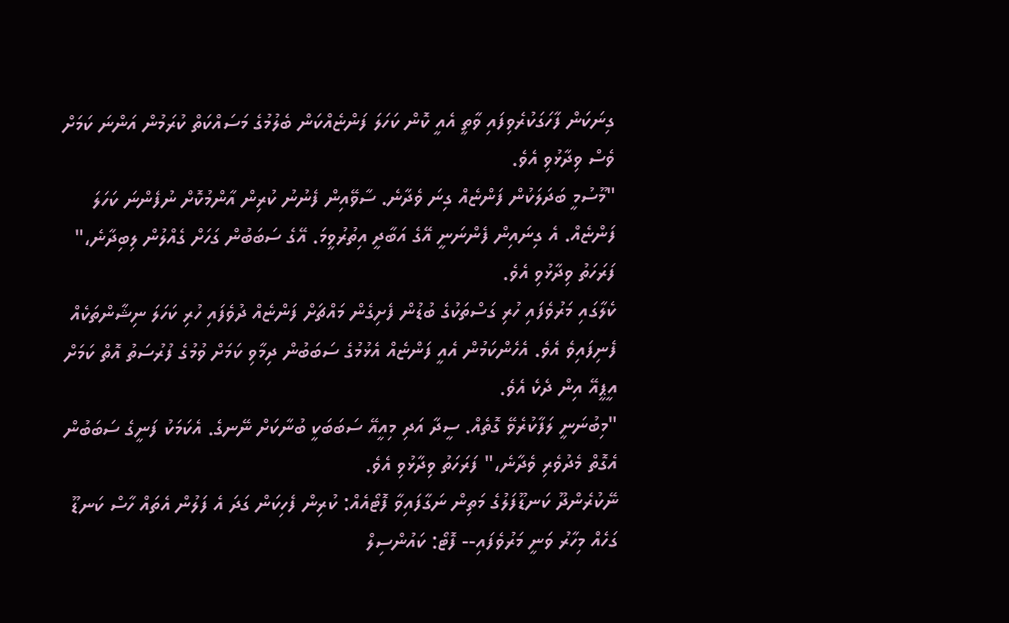ގިނަކަން ފާހަގަކުރެވިފައި ވާތީ އެއީ ކޮން ކަހަލަ ފަންޏެއްކަން ބެލުމުގެ މަސައްކަތް ކުރަމުން އަންނަ ކަމަށް ވެސް ވިދާޅުވި އެވެ.
"މޫސުމީ ބަދަލަކުން ފަންޏެއް ގިނަ ވެދާނެ. ސާވޭއިން ފެނުނު ކުރިން އާންމުކޮށް ނުފެންނަ ކަހަލަ ފަންޏެއް. އެ ގިނައިން ފެންނަނީ އޭގެ އަބާދީ އިތުރުވީމަ. އޭގެ ސަބަބުން ގަހަށް ގެއްލުން ލިބިދާނެ،" ފަރަހަތު ވިދާޅުވި އެވެ.
ކެލާގައި މަރުވެފައި ހުރި ގަސްތަކުގެ ބުޑުން ފެށިގެން މައްޗަށް ފަންޏެއް ދުވެފައި ހުރި ކަހަލަ ނިޝާންތަކެއް ފެނިފައިވެ އެވެ. އެހެންކަމުން އެއީ ފަންޏެއް އެޅުމުގެ ސަބަބުން ދިމާވި ކަމަށް ވުމުގެ ފުރުސަތު އޮތް ކަމަށް އީޕީއޭ އިން ދެކެ އެވެ.
"މިބުނަނީ ލަފާކުރެވޭ ގޮތެއް. ސީދާ އަދި މިއީއޭ ސަބަބަކީ ބުނާކަށް ނޭނގެ. އެކަމަކު ފަނީގެ ސަބަބުން އެގޮތް މެދުވެރި ވެދާނެ،" ފަރަހަތު ވިދާޅުވި އެވެ.
ނޭކުރެންދޫ ކަނޑޫފަލުގެ މަތިން ނަގާފައިވާ ފޮޓޯއެއް: ކުރިން ފެހިކަން ގަދަ އެ ފަލުން އެތައް ހާސް ކަނޑޫ ގަހެއް މިހާރު ވަނީ މަރުވެފައި-- ފޮޓޯ: ކައުންސިލް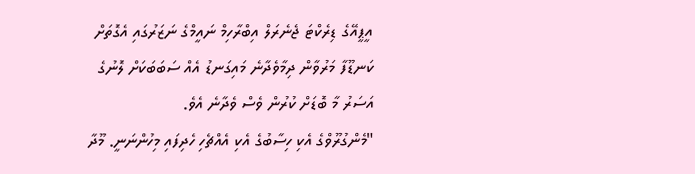އީޕީއޭގެ ޑިރެކްޓަ ޖެނެރަލް އިބްރާހިމް ނައީމްގެ ނަޒަރުގައި އެގޮތަށް ކަނޑޫފާ މަރުވާން ދިމާވެދާނެ މައިގަނޑު އެއް ސަބަބަކަށް ލޮނުގެ އަސަރު މާ ބޮޑަށް ކުރުން ވެސް ވެދާނެ އެވެ.
"މެންގުރޫވްގެ އެކި ހިސާބުގެ އެކި އެއްޗެހި ހެދިފައި މިހުންނަނީ. މޫދާ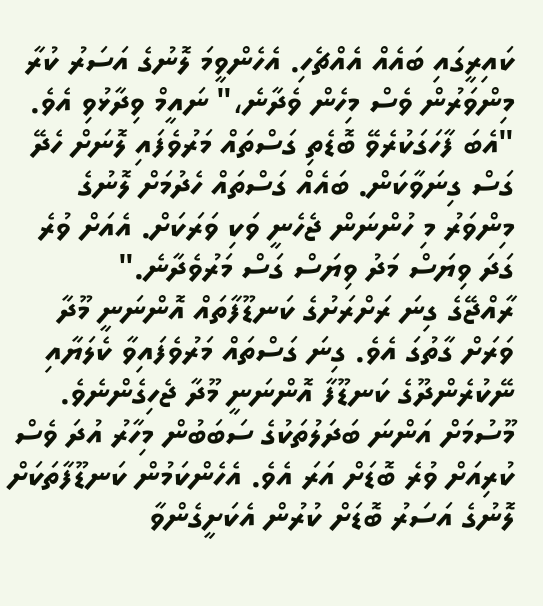ކައިރީގައި ބައެއް އެއްޗެހި. އެހެންވީމަ ލޮނުގެ އަސަރު ކުރާ މިންވަރުން ވެސް މިހެން ވެދާނެ،" ނައީމް ވިދާޅުވި އެވެ.
"އެބަ ފާހަގަކުރެވޭ ބޮޑެތި ގަސްތައް މަރުވެފައި ލޮނަށް ހެދޭ ގަސް ގިނަވާކަން. ބައެއް ގަސްތައް ހެދުމަށް ލޮނުގެ މިންވަރު މި ހުންނަން ޖެހެނީ ވަކި ވަރަކަށް. އެއަށް ވުރެ ގަދަ ވިޔަސް މަދު ވިޔަސް ގަސް މަރުވެދާނެ."
ރާއްޖޭގެ ގިނަ ރަށްރަށުގެ ކަނޑޫފާތައް އޮންނަނީ މޫދާ ވަރަށް ގާތުގަ އެވެ. ގިނަ ގަސްތައް މަރުވެފައިވާ ކެލަޔާއި ނޭކުރެންދޫގެ ކަނޑޫފާ އޮންނަނީ މޫދާ ޖެހިގެންނެވެ. މޫސުމަށް އަންނަ ބަދަލުތަކުގެ ސަބަބުން މިހާރު އުދަ ވެސް ކުރިއަށް ވުރެ ބޮޑަށް އަރަ އެވެ. އެހެންކަމުން ކަނޑޫފާތަކަށް ލޮނުގެ އަސަރު ބޮޑަށް ކުރުން އެކަށީގެންވާ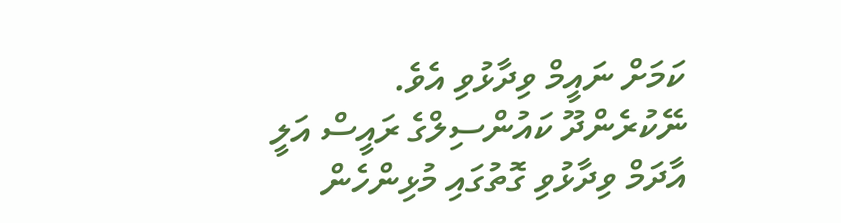ކަމަށް ނައީމް ވިދާޅުވި އެވެ.
ނޭކުރެންދޫ ކައުންސިލްގެ ރައީސް އަލީ އާދަމް ވިދާޅުވި ގޮތުގައި މުޅިންހެން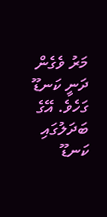މަރު ވެގެން ދަނީ ކަނޑޫ ގަހެވެ. އޭގެ ބަދަލުގައި ކަނޑޫ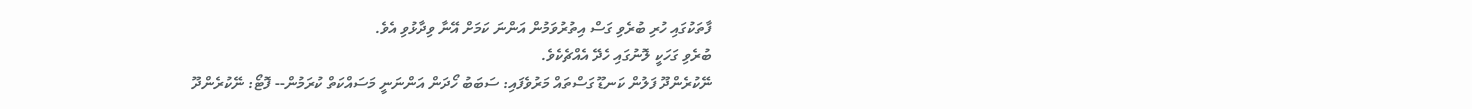ފާތަކުގައި ހުރި ބުރެވި ގަސް އިތުރުވަމުން އަންނަ ކަމަށް އޭނާ ވިދާޅުވި އެވެ.
ބުރެވި ގަހަކީ ލޮނުގައި ހެދޭ އެއްޗެކެވެ.
ނޭކުރެންދޫ ފަލުން ކަނޑޫ ގަސްތައް މަރުވެފައި: ސަބަބު ހޯދަން އަންނަނީ މަސައްކަތް ކުރަމުން-- ފޮޓޯ: ނޭކުރެންދޫ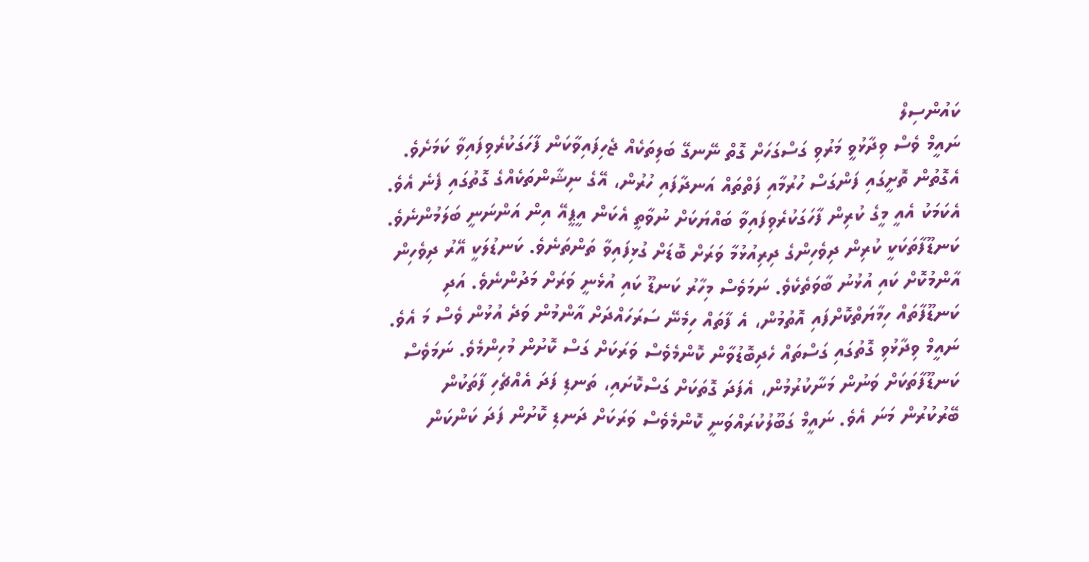ކައުންސިލް
ނައީމް ވެސް ވިދާޅުވީ މަރުވި ގަސްގަހަށް ގޮތް ނޭނގޭ ބަލިތަކެއް ޖެހިފައިވާކަން ފާހަގަކުރެވިފައިވާ ކަމަށެވެ. އެގޮތުން ތޮށީގައި ފަންގަސް ހުރުމާއި ފަތްތައް އަނދާފައި ހުރުން، އޭގެ ނިޝާންތަކެއްގެ ގޮތުގައި ފެނެ އެވެ. އެކަމަކު އެއީ މީގެ ކުރިން ފާހަގަކުރެވިފައިވާ ބައްޔަކަށް ނުވާތީ އެކަން އީޕީއޭ އިން އަންނަނީ ބަލަމުންނެވެ.
ކަނޑޫފާތަކަކީ ކުރިން ދިވެހިންގެ ދިރިއުޅުމާ ވަރަށް ބޮޑަށް ގުޅިފައިވާ ތަންތަނެވެ. ކަނޑުލަކީ އޭރު ދިވެހިން އާންމުކޮށް ކައި އުޅުނު ބާވަތެކެވެ. ނަމަވެސް މިހާރު ކަނޑޫ ކައި އުޅެނީ ވަރަށް މަދުންނެވެ. އަދި ކަނޑޫފާތައް ހިމާޔަތްކޮށްފައި އޮތުމުން، އެ ފާތައް ހިމެނޭ ސަރަހައްދަށް އާންމުން ވަދެ އުޅުން ވެސް މަ އެވެ.
ނައީމް ވިދާޅުވި ގޮތުގައި ގަސްތައް ހެދިބޮޑުވާން ކޮންމެވެސް ވަރަކަށް ގަސް ކޮށުން މުހިންމެވެ. ނަމަވެސް ކަނޑޫފާތަކަށް ވަނުން މަނާކުރުމުން، އެފަދަ ގޮތަކަށް ގަސްކޮށައި، ތަނޑި ފަދަ އެއްޗެހި ފާތަކުން ބޭރުކުރުން މަނަ އެވެ. ނައީމް ގަބޫލުކުރައްވަނީ ކޮންމެވެސް ވަރަކަށް ދަނޑި ކޮށުން ފަދަ ކަންކަން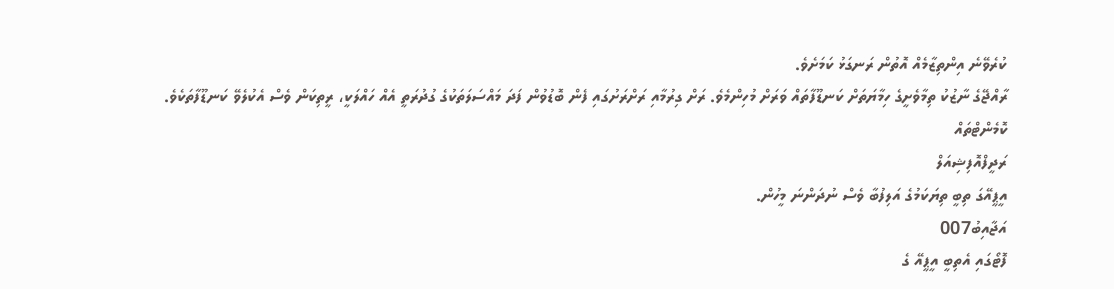ކުރެވޭނެ އިންތިޒާމެއް އޮތުން ރަނގަޅު ކަމަށެވެ.
ރާއްޖޭގެ ނާޒުކު ތިމާވެށީގެ ހިމާޔަތަށް ކަނޑޫފާތައް ވަރަށް މުހިންމެވެ. ރަށް ގިރުމާއި ރަށްރަށުގައި ފެން ބޮޑުވުން ފަދަ މައްސަލަތަކުގެ ގުދުރަތީ އެއް ހައްލަކީ، ރީތިކަން ވެސް އެކުލެވޭ ކަނޑޫފާތަކެވެ.
ކޮމެންޓްތައް
ރަދީފްއޮފިޝިއަލް
އީޕީއޭގަ ތިބީ ތިޔަކަމުގެ އަލިފުބާ ވެސް ނުދަންނަ މީހުން.
އަޖާއިބު007
ފޮޓޯގައި އެތިބީ އީޕީއޭ ގެ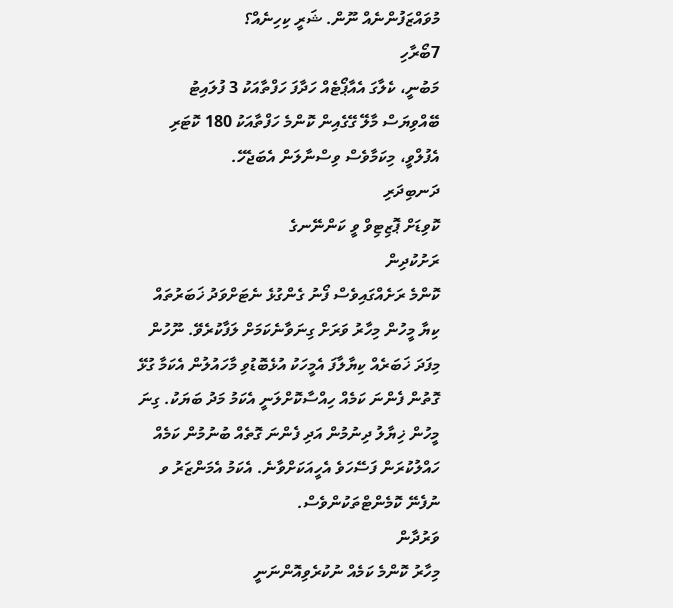މުވައްޒަފުންނެއް ނޫން. ޝަރީ ކިހިނެއް؟
7ބޯރާހި
މަބުނީ، ކެލާގަ އެއާޕޯޓެއް ހަދާފަ ހަފްތާއަކު 3 ފުލައިޓު ބޭއްވިޔަސް މާލޭ ގޭގެއިން ކޮންމެ ހަފްތާއަކު 180 ކޮޓަރި އެފުލްވީ، މިކަމާވެސް ވިސްނާލަން އެބަޖެހޭ.
ދަނބިދަރި
ކޮވިޑަށް ޕޮޒިޓިވް ވީ ކަންނޭނގެ
ރަށުކުދިން
ކޮންމެ ރަށެއްގައިވެސް ފޯނު ގެންގުޅެ ނެޓަށްވަދު ޚަބަރުތައް ކިޔާ މީހުން މިހާރު ވަރަށް ގިނަވާނެކަމަށް ލަފާކުރެވޭ. ނޫހުން މިފަދަ ޚަބަރެއް ކިޔާލާފަ އެމީހަކު އުޅެބޮޑުވި މާހައުލުން އެކަމާ ގުޅޭ ގޮތުން ފެންނަ ކަމެއް ހިއްސާކޮށްލަނީ އެކަމު މަދު ބަޔަކު. ގިނަ މީހުން ޚިޔާލު ދިނުމުން އަދި ފެންނަ ގޮތެއް ބުނުމުން ކަމެއް ހައްލުކުރަން ފަސޭހަވެ އެހީއަކަށްވާނެ. އެކަމު އެމަންޒަރު ވ ނުފެނޭ ކޮމެންޓްތަކުންވެސް.
ވަރުދާން
މިހާރު ކޮންމެ ކަމެއް ނުކުރެވިއޮންނަނީ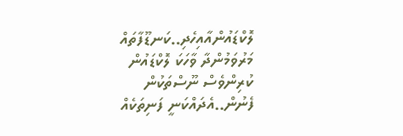ލޮކްޑައުންއާއިހެދި..ކަނޑޫފާތައް މަރުވަމުންދާ ވާހަކަ ލޮކްޑައުން ކުރިންވެސް ނޫސްތަކުން ފެނުން..އެދައްކަނީ ފަނިތަކެއް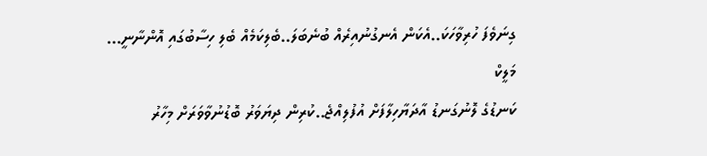ގިނަވެފަ ހުރިވާހަކަ..އެކަން އެނގުނުއިރެއް ބުނެބަލަ..ބެލިކަމެއް ބެލި ހިސާބުގައި އޮންނާނީ...
މަލީކް
ކަނޑުގެ ލޮނުގަނޑު އާދަޔާހިލާފަށް އުފުލިއްޖެ..ކުރިން ދިޔަވަރު ބޮޑުނުވާވަރަށް މިހާރު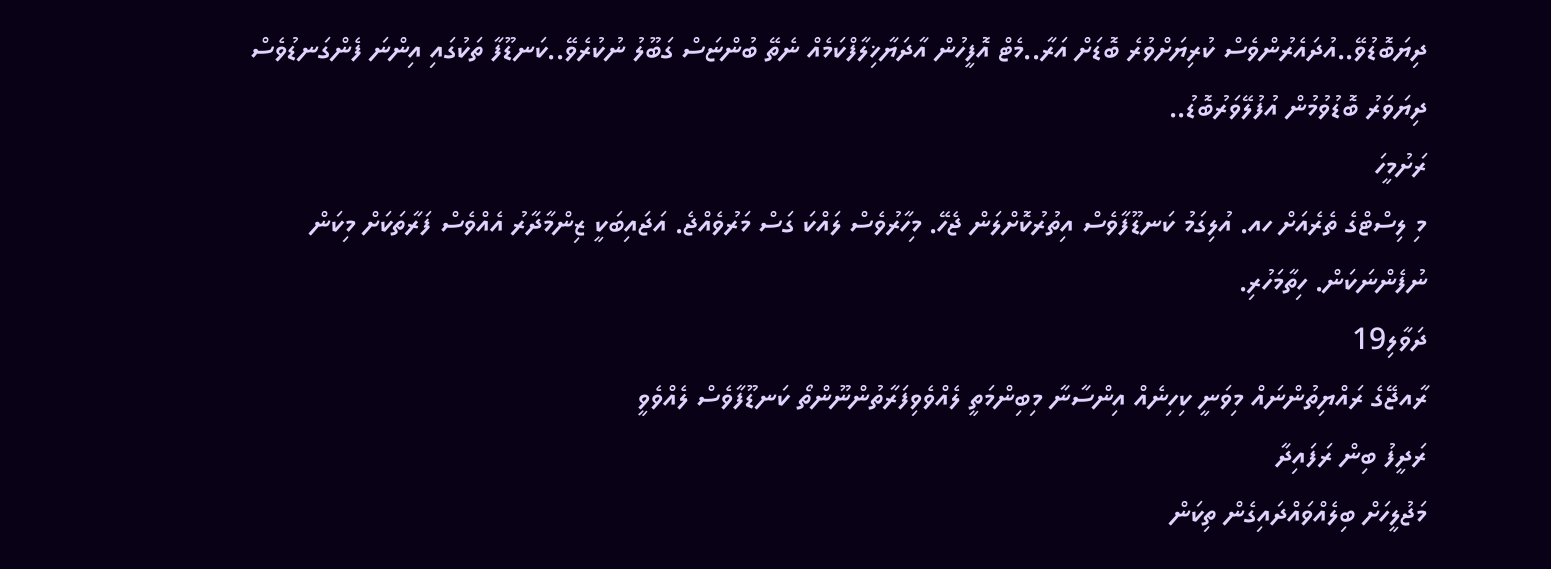ދިޔަބޮޑުވޭ..އުދައެރުންވެސް ކުރިޔަށްވުރެ ބޮޑަށް އަރާ..މެޓް އޮފީހުން އާދަޔާޚިލާފްކަމެއް ނެތޭ ބުންޏަސް ގަބޫލު ނުކުރެވޭ..ކަނޑޫފާ ތަކުގައި އިންނަ ފެންގަނޑުވެސް ދިޔަވަރު ބޮޑުވުމުން އުފުލޭވަރުބޮޑު..
ރަށުމީހަ
މި ލިސްޓްގެ ތެރެއަށް ހއ. އުލިގަމު ކަނޑޫފާވެސް އިތުރުކޮށްލަން ޖެހޭ. މިހާރުވެސް ލައްކަ ގަސް މަރުވެއްޖެ. އަޖައިބަކީ ޒިންމާދާރު އެއްވެސް ފަރާތަކަށް މިކަން ނުފެންނަކަން. ހިތާމަހުރި.
ދަވާލި19
ރާއޖޭގެ ރައްޔިތުންނައް މިވަނީ ކިހިނެއް އިންސާނާ މިބިންމަތީ ލެއްވެވިފަރާތުންނޫންތޯ ކަނޑޫފާވެސް ލެއްވެވީ
ރަދީފު ބިން ރަފައިދާ
މަޖުލީހަށް ބިލެއްވައްދައިގެން ތިކަން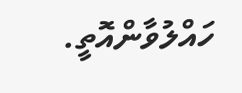ހައްލުވާންއޮތީ.